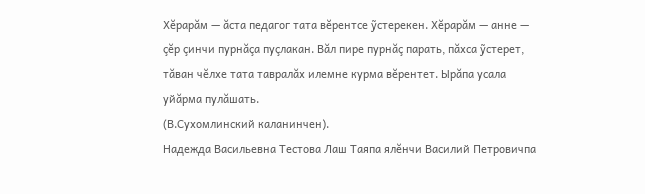Хĕрарăм — ăста педагог тата вĕрентсе ỹстерекен. Хĕрарăм — анне — çĕр çинчи пурнăçа пуçлакан. Вăл пире пурнăç парать, пăхса ỹстерет, тăван чĕлхе тата тавралăх илемне курма вĕрентет. Ырăпа усала уйăрма пулăшать.
(В.Сухомлинский каланинчен).
Надежда Васильевна Тестова Лаш Таяпа ялĕнчи Василий Петровичпа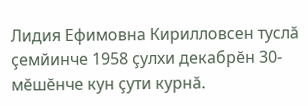Лидия Ефимовна Кирилловсен туслă çемйинче 1958 çулхи декабрĕн 30-мĕшĕнче кун çути курнă.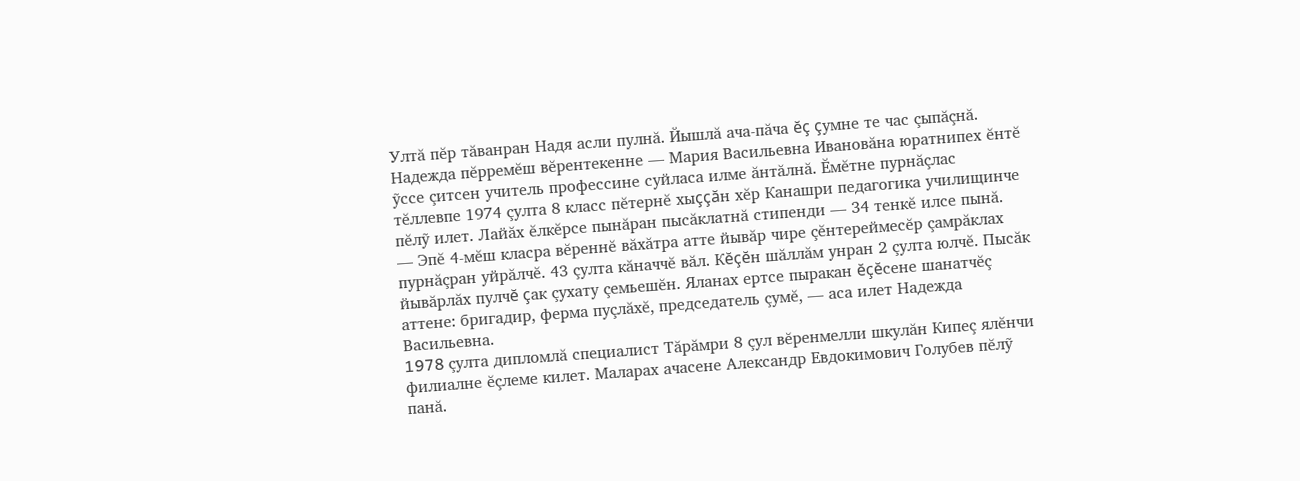Ултă пĕр тăванран Надя асли пулнă. Йышлă ача-пăча ĕç çумне те час çыпăçнă.
Надежда пĕрремĕш вĕрентекенне — Мария Васильевна Ивановăна юратнипех ĕнтĕ ỹссе çитсен учитель профессине суйласа илме ăнтăлнă. Ĕмĕтне пурнăçлас тĕллевпе 1974 çулта 8 класс пĕтернĕ хыççăн хĕр Канашри педагогика училищинче пĕлỹ илет. Лайăх ĕлкĕрсе пынăран пысăклатнă стипенди — 34 тенкĕ илсе пынă.
— Эпĕ 4-мĕш класра вĕреннĕ вăхăтра атте йывăр чире çĕнтереймесĕр çамрăклах пурнăçран уйрăлчĕ. 43 çулта кăначчĕ вăл. Кĕçĕн шăллăм унран 2 çулта юлчĕ. Пысăк йывăрлăх пулчĕ çак çухату çемьешĕн. Яланах ертсе пыракан ĕçĕсене шанатчĕç аттене: бригадир, ферма пуçлăхĕ, председатель çумĕ, — аса илет Надежда Васильевна.
1978 çулта дипломлă специалист Тăрăмри 8 çул вĕренмелли шкулăн Кипеç ялĕнчи филиалне ĕçлеме килет. Маларах ачасене Александр Евдокимович Голубев пĕлỹ панă.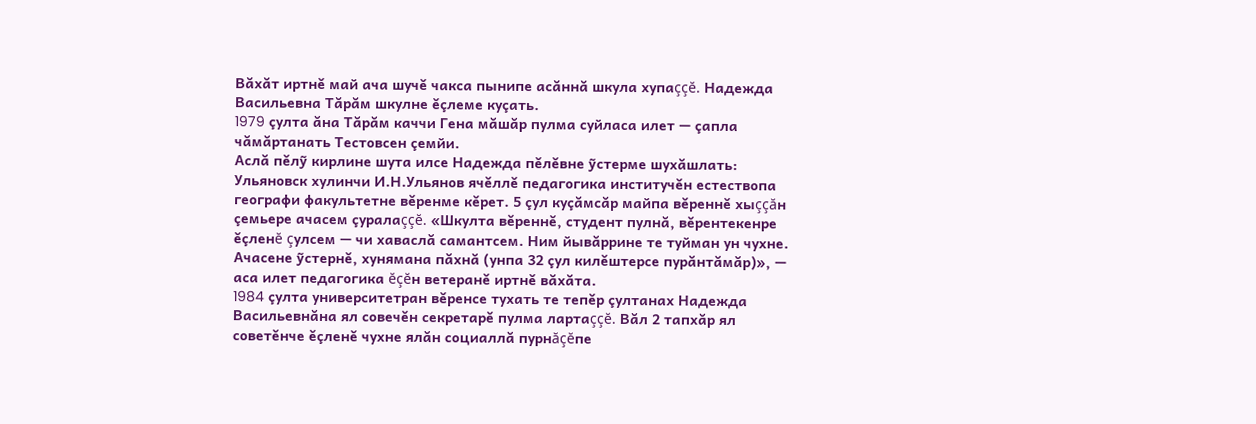Вăхăт иртнĕ май ача шучĕ чакса пынипе асăннă шкула хупаççĕ. Надежда Васильевна Тăрăм шкулне ĕçлеме куçать.
1979 çулта ăна Тăрăм каччи Гена мăшăр пулма суйласа илет — çапла чăмăртанать Тестовсен çемйи.
Аслă пĕлỹ кирлине шута илсе Надежда пĕлĕвне ỹстерме шухăшлать: Ульяновск хулинчи И.Н.Ульянов ячĕллĕ педагогика институчĕн естествопа географи факультетне вĕренме кĕрет. 5 çул куçăмсăр майпа вĕреннĕ хыççăн çемьере ачасем çуралаççĕ. «Шкулта вĕреннĕ, студент пулнă, вĕрентекенре ĕçленĕ çулсем — чи хаваслă самантсем. Ним йывăррине те туйман ун чухне. Ачасене ỹстернĕ, хунямана пăхнă (унпа 32 çул килĕштерсе пурăнтăмăр)», — аса илет педагогика ĕçĕн ветеранĕ иртнĕ вăхăта.
1984 çулта университетран вĕренсе тухать те тепĕр çултанах Надежда Васильевнăна ял совечĕн секретарĕ пулма лартаççĕ. Вăл 2 тапхăр ял советĕнче ĕçленĕ чухне ялăн социаллă пурнăçĕпе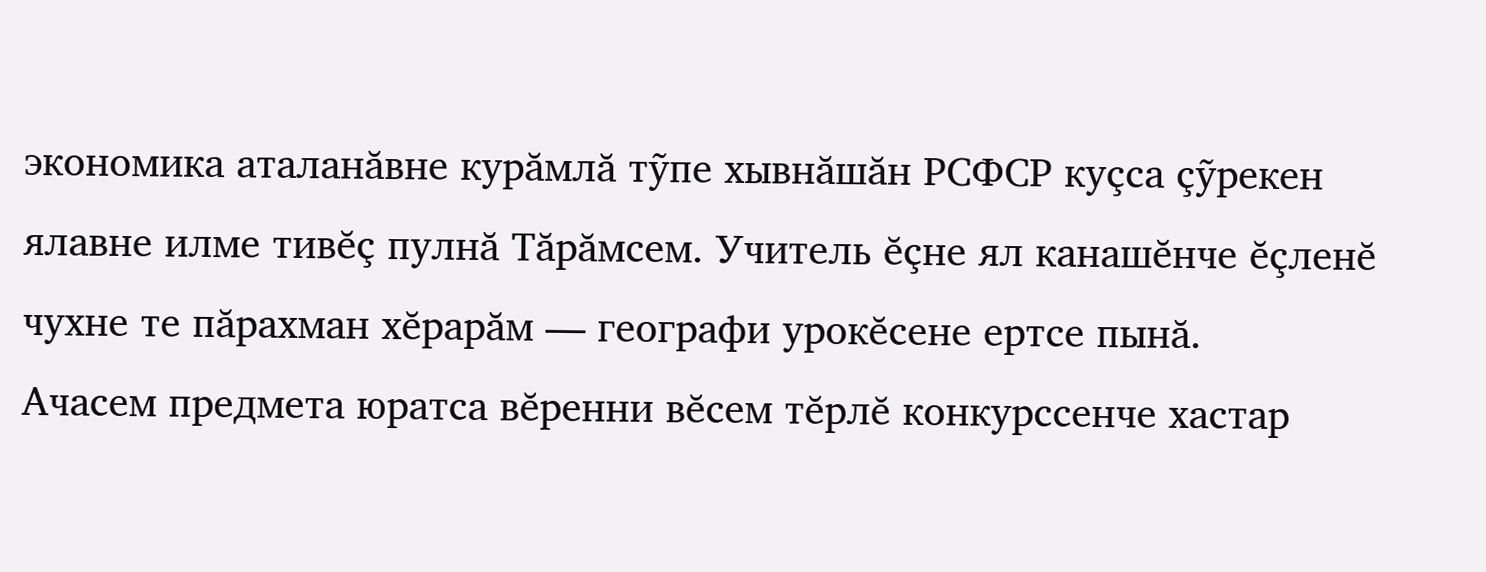экономика аталанăвне курăмлă тỹпе хывнăшăн РСФСР куçса çỹрекен ялавне илме тивĕç пулнă Тăрăмсем. Учитель ĕçне ял канашĕнче ĕçленĕ чухне те пăрахман хĕрарăм — географи урокĕсене ертсе пынă.
Ачасем предмета юратса вĕренни вĕсем тĕрлĕ конкурссенче хастар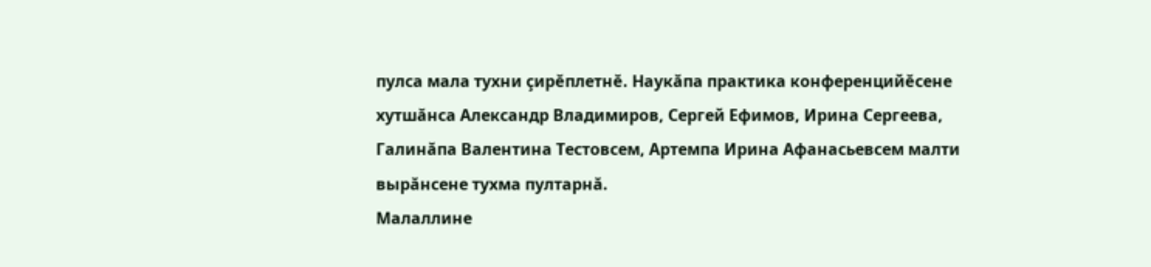пулса мала тухни çирĕплетнĕ. Наукăпа практика конференцийĕсене хутшăнса Александр Владимиров, Сергей Ефимов, Ирина Сергеева, Галинăпа Валентина Тестовсем, Артемпа Ирина Афанасьевсем малти вырăнсене тухма пултарнă.
Малаллине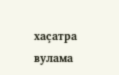хаçатра вулама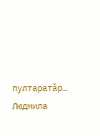пултаратăр…
Людмила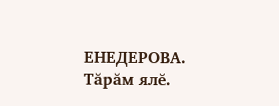ЕНЕДЕРОВА.
Тăрăм ялĕ.